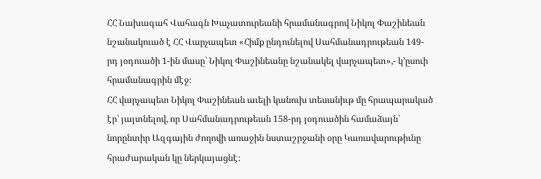ՀՀ Նախագահ Վահագն Խաչատուրեանի հրամանագրով Նիկոլ Փաշինեան նշանակուած է ՀՀ Վարչապետ «Հիմք ընդունելով Սահմանադրութեան 149-րդ յօդուածի 1-ին մասը՝ Նիկոլ Փաշինեանը նշանակել վարչապետ»,- կ՚ըսուի հրամանագրին մէջ։
ՀՀ վարչապետ Նիկոլ Փաշինեան աւելի կանուխ տեսանիւթ մը հրապարակած էր՝ յայտնելով, որ Սահմանադրութեան 158-րդ յօդուածին համաձայն՝ նորընտիր Ազգային ժողովի առաջին նստաշրջանի օրը Կառավարութիւնը հրաժարական կը ներկայացնէ։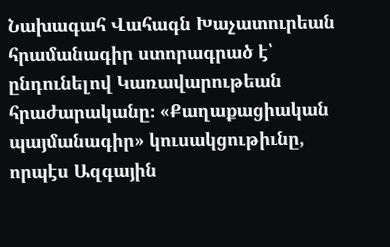Նախագահ Վահագն Խաչատուրեան հրամանագիր ստորագրած է՝ ընդունելով Կառավարութեան հրաժարականը։ «Քաղաքացիական պայմանագիր» կուսակցութիւնը, որպէս Ազգային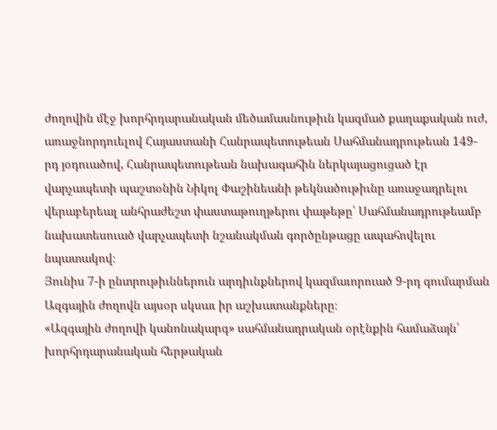ժողովին մէջ խորհրդարանական մեծամասնութիւն կազմած քաղաքական ուժ, առաջնորդուելով Հայաստանի Հանրապետութեան Սահմանադրութեան 149-րդ յօդուածով, Հանրապետութեան նախագահին ներկայացուցած էր վարչապետի պաշտօնին Նիկոլ Փաշինեանի թեկնածութիւնը առաջադրելու վերաբերեալ անհրաժեշտ փաստաթուղթերու փաթեթը՝ Սահմանադրութեամբ նախատեսուած վարչապետի նշանակման գործընթացը ապահովելու նպատակով։
Յունիս 7-ի ընտրութիւններուն արդիւնքներով կազմաւորուած 9-րդ գումարման Ազգային ժողովն այսօր սկսաւ իր աշխատանքները։
«Ազգային ժողովի կանոնակարգ» սահմանադրական օրէնքին համաձայն՝ խորհրդարանական հերթական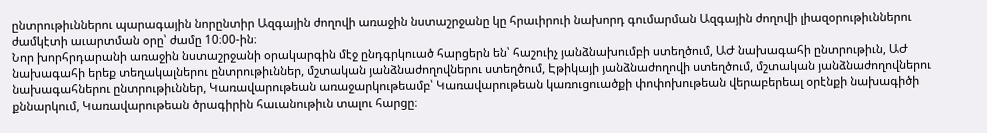ընտրութիւններու պարագային նորընտիր Ազգային ժողովի առաջին նստաշրջանը կը հրաւիրուի նախորդ գումարման Ազգային ժողովի լիազօրութիւններու ժամկէտի աւարտման օրը՝ ժամը 10։00-ին։
Նոր խորհրդարանի առաջին նստաշրջանի օրակարգին մէջ ընդգրկուած հարցերն են՝ հաշուիչ յանձնախումբի ստեղծում, ԱԺ նախագահի ընտրութիւն, ԱԺ նախագահի երեք տեղակալներու ընտրութիւններ, մշտական յանձնաժողովներու ստեղծում, Էթիկայի յանձնաժողովի ստեղծում, մշտական յանձնաժողովներու նախագահներու ընտրութիւններ, Կառավարութեան առաջարկութեամբ՝ Կառավարութեան կառուցուածքի փոփոխութեան վերաբերեալ օրէնքի նախագիծի քննարկում, Կառավարութեան ծրագիրին հաւանութիւն տալու հարցը։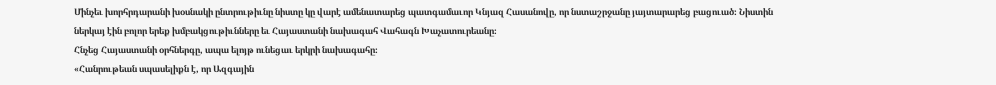Մինչեւ խորհրդարանի խօսնակի ընտրութիւնը նիստը կը վարէ ամենատարեց պատգամաւոր Կնյազ Հասանովը, որ նստաշրջանը յայտարարեց բացուած։ Նիստին ներկայ էին բոլոր երեք խմբակցութիւնները եւ Հայաստանի նախագահ Վահագն Խաչատուրեանը։
Հնչեց Հայաստանի օրհներգը, ապա ելոյթ ունեցաւ երկրի նախագահը։
«Հանրութեան սպասելիքն է, որ Ազգային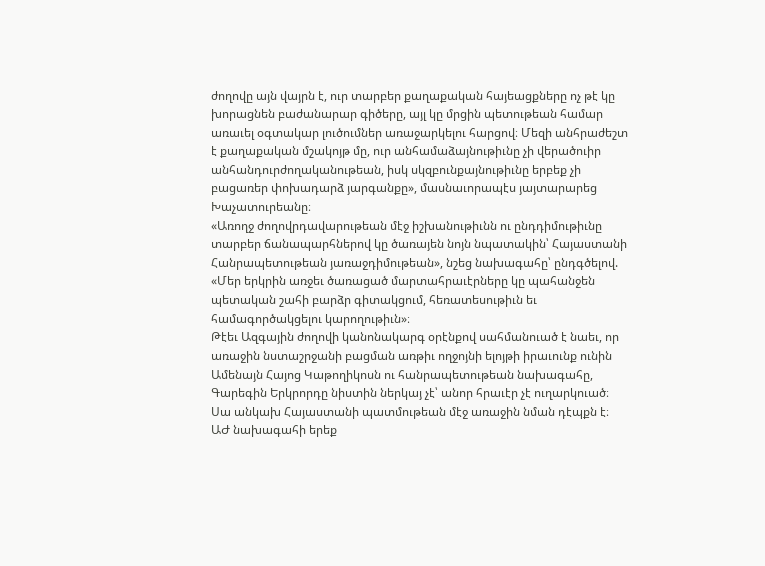ժողովը այն վայրն է, ուր տարբեր քաղաքական հայեացքները ոչ թէ կը խորացնեն բաժանարար գիծերը, այլ կը մրցին պետութեան համար առաւել օգտակար լուծումներ առաջարկելու հարցով։ Մեզի անհրաժեշտ է քաղաքական մշակոյթ մը, ուր անհամաձայնութիւնը չի վերածուիր անհանդուրժողականութեան, իսկ սկզբունքայնութիւնը երբեք չի բացառեր փոխադարձ յարգանքը», մասնաւորապէս յայտարարեց Խաչատուրեանը։
«Առողջ ժողովրդավարութեան մէջ իշխանութիւնն ու ընդդիմութիւնը տարբեր ճանապարհներով կը ծառայեն նոյն նպատակին՝ Հայաստանի Հանրապետութեան յառաջդիմութեան», նշեց նախագահը՝ ընդգծելով. «Մեր երկրին առջեւ ծառացած մարտահրաւէրները կը պահանջեն պետական շահի բարձր գիտակցում, հեռատեսութիւն եւ համագործակցելու կարողութիւն»։
Թէեւ Ազգային ժողովի կանոնակարգ օրէնքով սահմանուած է նաեւ, որ առաջին նստաշրջանի բացման առթիւ ողջոյնի ելոյթի իրաւունք ունին Ամենայն Հայոց Կաթողիկոսն ու հանրապետութեան նախագահը, Գարեգին Երկրորդը նիստին ներկայ չէ՝ անոր հրաւէր չէ ուղարկուած։ Սա անկախ Հայաստանի պատմութեան մէջ առաջին նման դէպքն է։
ԱԺ նախագահի երեք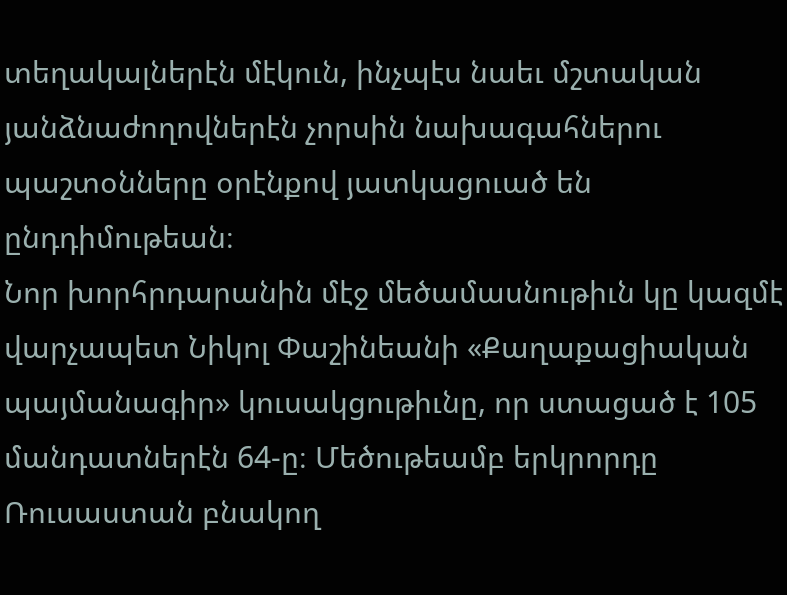տեղակալներէն մէկուն, ինչպէս նաեւ մշտական յանձնաժողովներէն չորսին նախագահներու պաշտօնները օրէնքով յատկացուած են ընդդիմութեան։
Նոր խորհրդարանին մէջ մեծամասնութիւն կը կազմէ վարչապետ Նիկոլ Փաշինեանի «Քաղաքացիական պայմանագիր» կուսակցութիւնը, որ ստացած է 105 մանդատներէն 64-ը։ Մեծութեամբ երկրորդը Ռուսաստան բնակող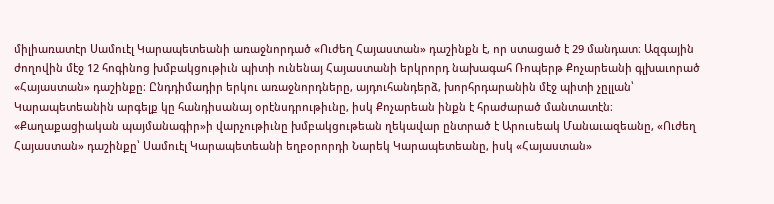միլիառատէր Սամուէլ Կարապետեանի առաջնորդած «Ուժեղ Հայաստան» դաշինքն է, որ ստացած է 29 մանդատ։ Ազգային ժողովին մէջ 12 հոգինոց խմբակցութիւն պիտի ունենայ Հայաստանի երկրորդ նախագահ Ռոպերթ Քոչարեանի գլխաւորած «Հայաստան» դաշինքը։ Ընդդիմադիր երկու առաջնորդները, այդուհանդերձ, խորհրդարանին մէջ պիտի չըլլան՝ Կարապետեանին արգելք կը հանդիսանայ օրէնսդրութիւնը, իսկ Քոչարեան ինքն է հրաժարած մանտատէն։
«Քաղաքացիական պայմանագիր»ի վարչութիւնը խմբակցութեան ղեկավար ընտրած է Արուսեակ Մանաւազեանը, «Ուժեղ Հայաստան» դաշինքը՝ Սամուէլ Կարապետեանի եղբօրորդի Նարեկ Կարապետեանը, իսկ «Հայաստան»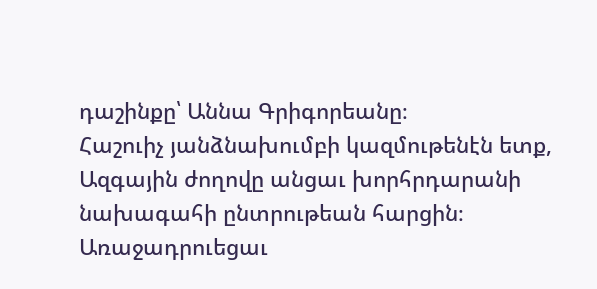դաշինքը՝ Աննա Գրիգորեանը։
Հաշուիչ յանձնախումբի կազմութենէն ետք, Ազգային ժողովը անցաւ խորհրդարանի նախագահի ընտրութեան հարցին։
Առաջադրուեցաւ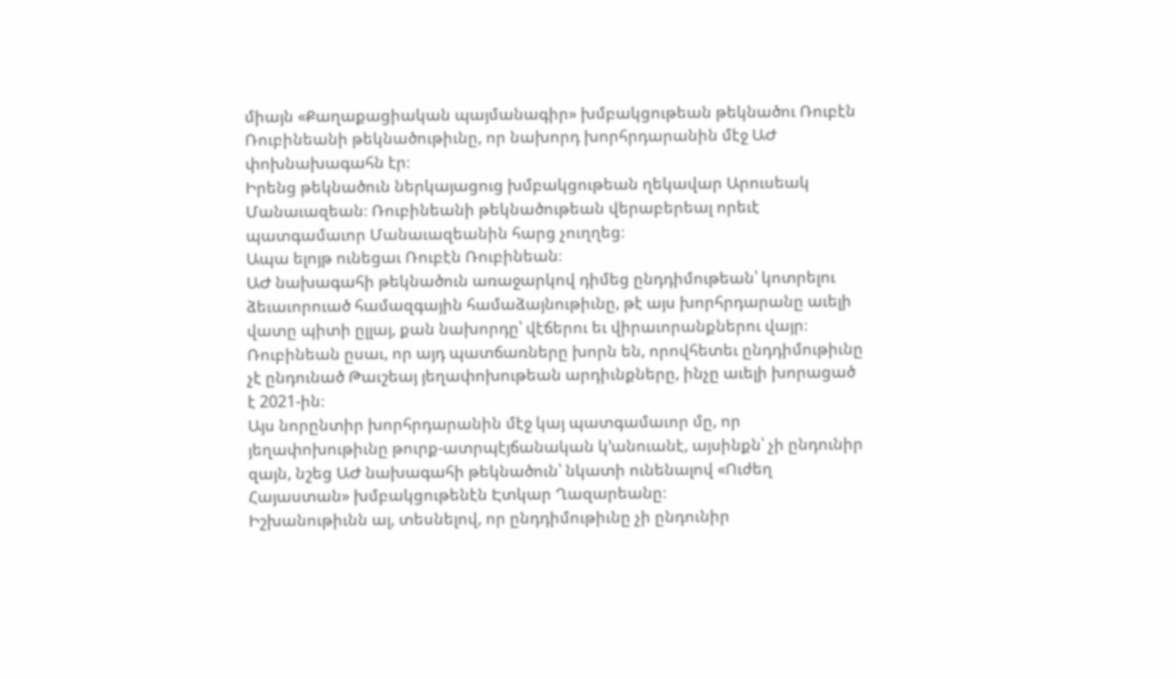միայն «Քաղաքացիական պայմանագիր» խմբակցութեան թեկնածու Ռուբէն Ռուբինեանի թեկնածութիւնը, որ նախորդ խորհրդարանին մէջ ԱԺ փոխնախագահն էր։
Իրենց թեկնածուն ներկայացուց խմբակցութեան ղեկավար Արուսեակ Մանաւազեան։ Ռուբինեանի թեկնածութեան վերաբերեալ որեւէ պատգամաւոր Մանաւազեանին հարց չուղղեց։
Ապա ելոյթ ունեցաւ Ռուբէն Ռուբինեան։
ԱԺ նախագահի թեկնածուն առաջարկով դիմեց ընդդիմութեան՝ կոտրելու ձեւաւորուած համազգային համաձայնութիւնը, թէ այս խորհրդարանը աւելի վատը պիտի ըլլայ, քան նախորդը՝ վէճերու եւ վիրաւորանքներու վայր։
Ռուբինեան ըսաւ, որ այդ պատճառները խորն են, որովհետեւ ընդդիմութիւնը չէ ընդունած Թաւշեայ յեղափոխութեան արդիւնքները, ինչը աւելի խորացած է 2021-ին։
Այս նորընտիր խորհրդարանին մէջ կայ պատգամաւոր մը, որ յեղափոխութիւնը թուրք-ատրպէյճանական կ՚անուանէ, այսինքն՝ չի ընդունիր զայն, նշեց ԱԺ նախագահի թեկնածուն՝ նկատի ունենալով «Ուժեղ Հայաստան» խմբակցութենէն Էտկար Ղազարեանը։
Իշխանութիւնն ալ, տեսնելով, որ ընդդիմութիւնը չի ընդունիր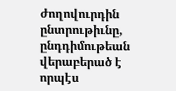ժողովուրդին ընտրութիւնը, ընդդիմութեան վերաբերած է որպէս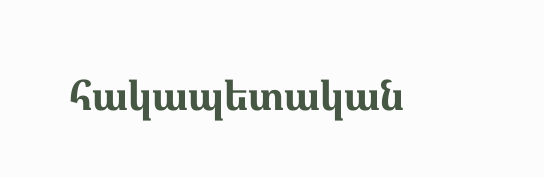հակապետական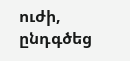ուժի, ընդգծեց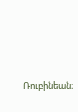Ռուբինեան։